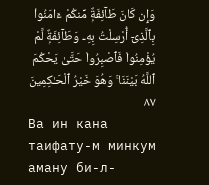وَإِن كَانَ طَآئِفَةٌۭ مِّنكُمْ ءَامَنُوا۟ بِٱلَّذِىٓ أُرْسِلْتُ بِهِۦ وَطَآئِفَةٌۭ لَّمْ يُؤْمِنُوا۟ فَٱصْبِرُوا۟ حَتَّىٰ يَحْكُمَ ٱللَّهُ بَيْنَنَا ۚ وَهُوَ خَيْرُ ٱلْحَـٰكِمِينَ ٨٧
Ва ин кана таифату-м минкум аману би-л-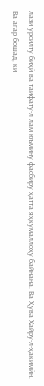лази урсилту биҳӣ ва таифату-л лам юъмину фасбиру ҳатта яҳкумаллоҳу байнана. Ва Ҳува Хайру-л-ҳакимӣн.
Ва агар бошад, ки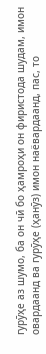гурӯҳе аз шумо, ба он чӣ бо ҳамроҳи он фиристода шудам, имон овардаанд ва гурӯҳе (ҳанӯз) имон наёвардаанд, пас, то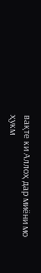вақте ки Аллоҳ дар миёни мо ҳукм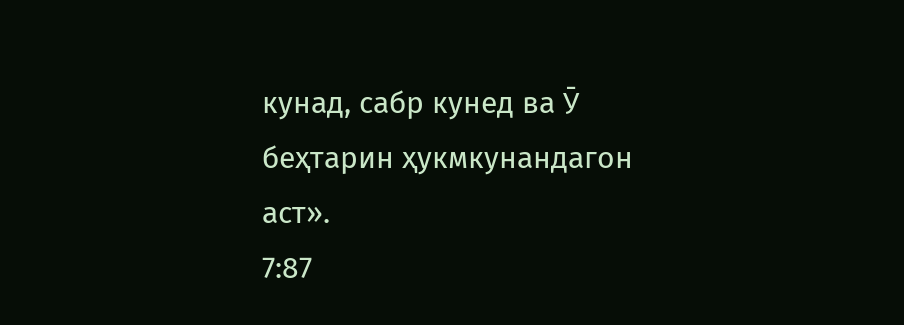кунад, сабр кунед ва Ӯ беҳтарин ҳукмкунандагон аст».
7:87